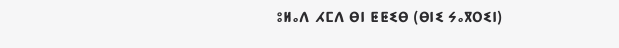ⵓⵍⴰⴷ ⵃⵎⴷ ⴱⵏ ⵟⵟⵉⴱ (ⴱⵏⵉ ⵢⴰⴳⵔⵉⵏ)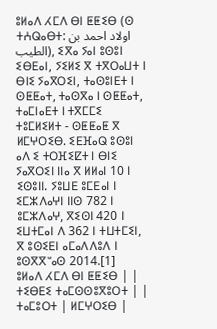ⵓⵍⴰⴷ ⵃⵎⴷ ⴱⵏ ⵟⵟⵉⴱ (ⵙ ⵜⵄⵕⴰⴱⵜ: اولاد احمد بن الطيب), ⵉⴳⴰ ⵢⴰⵏ ⵓⵙⵓⵏ ⵉⴱⴹⴰⵏ, ⵢⵉⵍⵉ ⴳ ⵜⴳⵔⴰⵡⵜ ⵏ ⴱⵏⵉ ⵢⴰⴳⵔⵉⵏ, ⵜⴰⵙⵓⵏⴹⵜ ⵏ ⵙⵟⵟⴰⵜ, ⵜⴰⵙⴳⴰ ⵏ ⵙⵟⵟⴰⵜ, ⵜⴰⵎⵏⴰⴹⵜ ⵏ ⵜⴳⵎⵎⵉ ⵜⵓⵎⵍⵉⵍⵜ - ⵙⵟⵟⴰⵟ ⴳ ⵍⵎⵖⵔⵉⴱ. ⵉⴹⴼⴰⵕ ⵓⵙⵓⵏ ⴰⴷ ⵉ ⵜⵔⴼⵉⵇⵜ ⵏ ⴱⵏⵉ ⵢⴰⴳⵔⵉⵏ ⵏⵏⴰ ⴳ ⵍⵍⴰⵏ 10 ⵏ ⵉⵙⵓⵏⵏ. ⵢⵓⵡⴹ ⵓⵎⴹⴰⵏ ⵏ ⵉⵎⵣⴷⴰⵖⵏ ⵏⵏⵙ 782 ⵏ ⵓⵎⵣⴷⴰⵖ, ⴳⵉⵙⵏ 420 ⵏ ⵉⵡⵜⵎⴰⵏ ⴷ 362 ⵏ ⵜⵡⵜⵎⵉⵏ, ⴳ ⵓⵙⵉⴹⵏ ⴰⵎⴰⴷⴷⵓⴷ ⵏ ⵓⵙⴳⴳⵯⴰⵙ 2014.[1]
ⵓⵍⴰⴷ ⵃⵎⴷ ⴱⵏ ⵟⵟⵉⴱ | |
ⵜⵉⴱⴹⵉ ⵜⴰⵎⵙⵙⵓⴳⵓⵔⵜ | |
ⵜⴰⵎⵓⵔⵜ | ⵍⵎⵖⵔⵉⴱ |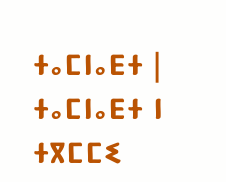ⵜⴰⵎⵏⴰⴹⵜ | ⵜⴰⵎⵏⴰⴹⵜ ⵏ ⵜⴳⵎⵎⵉ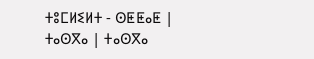ⵜⵓⵎⵍⵉⵍⵜ - ⵙⵟⵟⴰⵟ |
ⵜⴰⵙⴳⴰ | ⵜⴰⵙⴳⴰ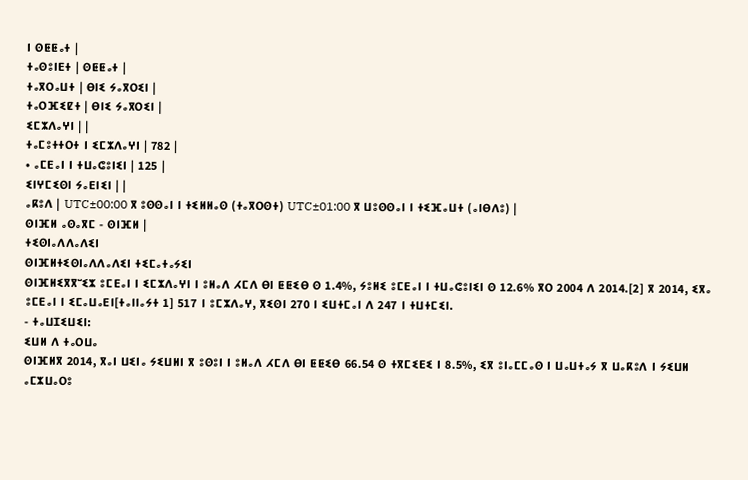ⵏ ⵙⵟⵟⴰⵜ |
ⵜⴰⵙⵓⵏⴹⵜ | ⵙⵟⵟⴰⵜ |
ⵜⴰⴳⵔⴰⵡⵜ | ⴱⵏⵉ ⵢⴰⴳⵔⵉⵏ |
ⵜⴰⵔⴼⵉⵇⵜ | ⴱⵏⵉ ⵢⴰⴳⵔⵉⵏ |
ⵉⵎⵣⴷⴰⵖⵏ | |
ⵜⴰⵎⵓⵜⵜⵔⵜ ⵏ ⵉⵎⵣⴷⴰⵖⵏ | 782 |
• ⴰⵎⴹⴰⵏ ⵏ ⵜⵡⴰⵛⵓⵏⵉⵏ | 125 |
ⵉⵏⵖⵎⵉⵙⵏ ⵢⴰⴹⵏⵉⵏ | |
ⴰⴽⵓⴷ | UTC±00:00 ⴳ ⵓⵙⵙⴰⵏ ⵏ ⵜⵉⵍⵍⴰⵙ (ⵜⴰⴳⵔⵙⵜ) UTC±01:00 ⴳ ⵡⵓⵙⵙⴰⵏ ⵏ ⵜⵉⴼⴰⵡⵜ (ⴰⵏⴱⴷⵓ) |
ⵙⵏⴼⵍ ⴰⵙⴰⴳⵎ - ⵙⵏⴼⵍ |
ⵜⵉⵙⵏⴰⴷⴷⴰⴷⵉⵏ
ⵙⵏⴼⵍⵜⵉⵙⵏⴰⴷⴷⴰⴷⵉⵏ ⵜⵉⵎⴰⵜⴰⵢⵉⵏ
ⵙⵏⴼⵍⵉⴳⴳⵯⵉⵣ ⵓⵎⴹⴰⵏ ⵏ ⵉⵎⵣⴷⴰⵖⵏ ⵏ ⵓⵍⴰⴷ ⵃⵎⴷ ⴱⵏ ⵟⵟⵉⴱ ⵙ 1.4%, ⵢⵓⵍⵉ ⵓⵎⴹⴰⵏ ⵏ ⵜⵡⴰⵛⵓⵏⵉⵏ ⵙ 12.6% ⴳⵔ 2004 ⴷ 2014.[2] ⴳ 2014, ⵉⴳⴰ ⵓⵎⴹⴰⵏ ⵏ ⵉⵎⴰⵡⴰⴹⵏ[ⵜⴰⵏⵏⴰⵢⵜ 1] 517 ⵏ ⵓⵎⵣⴷⴰⵖ, ⴳⵉⵙⵏ 270 ⵏ ⵉⵡⵜⵎⴰⵏ ⴷ 247 ⵏ ⵜⵡⵜⵎⵉⵏ.
- ⵜⴰⵡⵊⵉⵡⵉⵏ:
ⵉⵡⵍ ⴷ ⵜⴰⵔⵡⴰ
ⵙⵏⴼⵍⴳ 2014, ⴳⴰⵏ ⵡⵉⵏⴰ ⵢⵉⵡⵍⵏ ⴳ ⵓⵙⵓⵏ ⵏ ⵓⵍⴰⴷ ⵃⵎⴷ ⴱⵏ ⵟⵟⵉⴱ 66.54 ⵙ ⵜⴳⵎⵉⴹⵉ ⵏ 8.5%, ⵉⴳ ⵓⵏⴰⵎⵎⴰⵙ ⵏ ⵡⴰⵡⵜⴰⵢ ⴳ ⵡⴰⴽⵓⴷ ⵏ ⵢⵉⵡⵍ ⴰⵎⵣⵡⴰⵔⵓ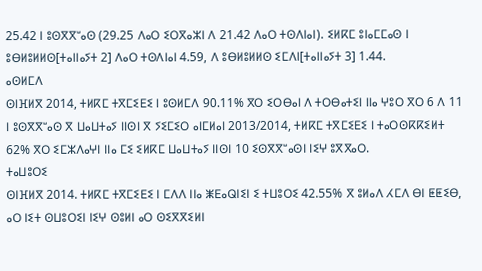25.42 ⵏ ⵓⵙⴳⴳⵯⴰⵙ (29.25 ⴷⴰⵔ ⵉⵔⴳⴰⵣⵏ ⴷ 21.42 ⴷⴰⵔ ⵜⵙⴷⵏⴰⵏ). ⵉⵍⴽⵎ ⵓⵏⴰⵎⵎⴰⵙ ⵏ ⵓⴱⵍⵓⵍⵍⵙ[ⵜⴰⵏⵏⴰⵢⵜ 2] ⴷⴰⵔ ⵜⵙⴷⵏⴰⵏ 4.59, ⴷ ⵓⴱⵍⵓⵍⵍⵙ ⵉⵎⴷⵏ[ⵜⴰⵏⵏⴰⵢⵜ 3] 1.44.
ⴰⵙⵍⵎⴷ
ⵙⵏⴼⵍⴳ 2014, ⵜⵍⴽⵎ ⵜⴳⵎⵉⴹⵉ ⵏ ⵓⵙⵍⵎⴷ 90.11% ⴳⵔ ⵉⵔⴱⴰⵏ ⴷ ⵜⵔⴱⴰⵜⵉⵏ ⵏⵏⴰ ⵖⵓⵔ ⴳⵔ 6 ⴷ 11 ⵏ ⵓⵙⴳⴳⵯⴰⵙ ⴳ ⵡⴰⵡⵜⴰⵢ ⵏⵏⵙⵏ ⴳ ⵢⵉⵎⵉⵔ ⴰⵏⵎⵍⴰⵏ 2013/2014, ⵜⵍⴽⵎ ⵜⴳⵎⵉⴹⵉ ⵏ ⵜⴰⵔⵙⴽⴽⵉⵍⵜ 62% ⴳⵔ ⵉⵎⵣⴷⴰⵖⵏ ⵏⵏⴰ ⵎⵉ ⵉⵍⴽⵎ ⵡⴰⵡⵜⴰⵢ ⵏⵏⵙⵏ 10 ⵉⵙⴳⴳⵯⴰⵙⵏ ⵏⵉⵖ ⵓⴳⴳⴰⵔ.
ⵜⴰⵡⵓⵔⵉ
ⵙⵏⴼⵍⴳ 2014. ⵜⵍⴽⵎ ⵜⴳⵎⵉⴹⵉ ⵏ ⵎⴷⴷ ⵏⵏⴰ ⵥⴹⴰⵕⵏⵉⵏ ⵉ ⵜⵡⵓⵔⵉ 42.55% ⴳ ⵓⵍⴰⴷ ⵃⵎⴷ ⴱⵏ ⵟⵟⵉⴱ, ⴰⵔ ⵏⵉⵜ ⵙⵡⵓⵔⵉⵏ ⵏⵉⵖ ⵙⵓⵍⵏ ⴰⵔ ⵙⵉⴳⴳⵉⵍⵏ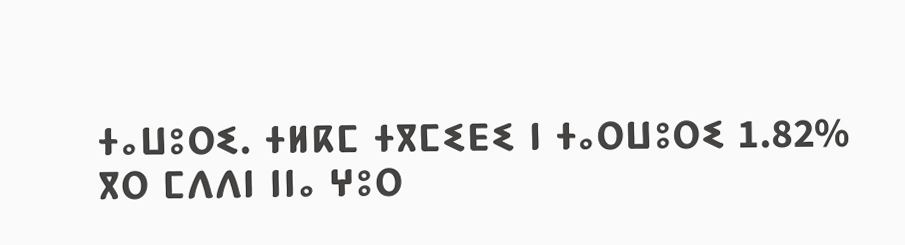ⵜⴰⵡⵓⵔⵉ. ⵜⵍⴽⵎ ⵜⴳⵎⵉⴹⵉ ⵏ ⵜⴰⵔⵡⵓⵔⵉ 1.82% ⴳⵔ ⵎⴷⴷⵏ ⵏⵏⴰ ⵖⵓⵔ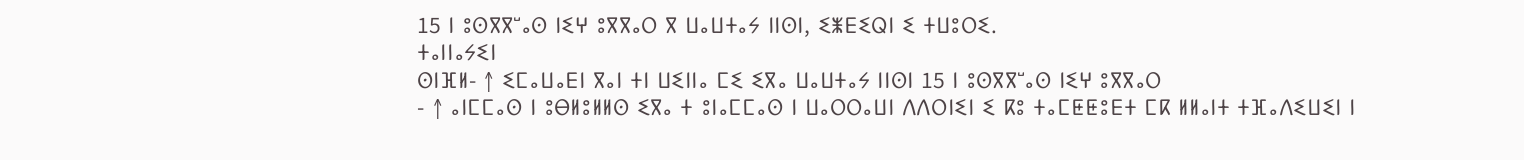15 ⵏ ⵓⵙⴳⴳⵯⴰⵙ ⵏⵉⵖ ⵓⴳⴳⴰⵔ ⴳ ⵡⴰⵡⵜⴰⵢ ⵏⵏⵙⵏ, ⵉⵥⴹⵉⵕⵏ ⵉ ⵜⵡⵓⵔⵉ.
ⵜⴰⵏⵏⴰⵢⵉⵏ
ⵙⵏⴼⵍ- ↑ ⵉⵎⴰⵡⴰⴹⵏ ⴳⴰⵏ ⵜⵏ ⵡⵉⵏⵏⴰ ⵎⵉ ⵉⴳⴰ ⵡⴰⵡⵜⴰⵢ ⵏⵏⵙⵏ 15 ⵏ ⵓⵙⴳⴳⵯⴰⵙ ⵏⵉⵖ ⵓⴳⴳⴰⵔ
- ↑ ⴰⵏⵎⵎⴰⵙ ⵏ ⵓⴱⵍⵓⵍⵍⵙ ⵉⴳⴰ ⵜ ⵓⵏⴰⵎⵎⴰⵙ ⵏ ⵡⴰⵔⵔⴰⵡⵏ ⴷⴷⵔⵏⵉⵏ ⵉ ⴽⵓ ⵜⴰⵎⵟⵟⵓⴹⵜ ⵎⴽ ⵍⵍⴰⵏⵜ ⵜⴼⴰⴷⵉⵡⵉⵏ ⵏ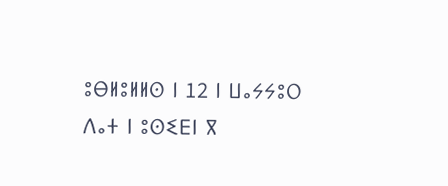ⵓⴱⵍⵓⵍⵍⵙ ⵏ 12 ⵏ ⵡⴰⵢⵢⵓⵔ ⴷⴰⵜ ⵏ ⵓⵙⵉⴹⵏ ⴳ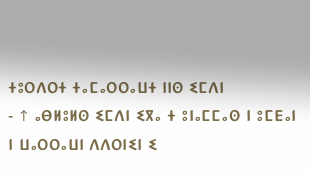ⵜⵓⵔⴷⵔⵜ ⵜⴰⵎⴰⵔⵔⴰⵡⵜ ⵏⵏⵙ ⵉⵎⴷⵏ
- ↑ ⴰⴱⵍⵓⵍⵙ ⵉⵎⴷⵏ ⵉⴳⴰ ⵜ ⵓⵏⴰⵎⵎⴰⵙ ⵏ ⵓⵎⴹⴰⵏ ⵏ ⵡⴰⵔⵔⴰⵡⵏ ⴷⴷⵔⵏⵉⵏ ⵉ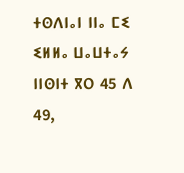ⵜⵙⴷⵏⴰⵏ ⵏⵏⴰ ⵎⵉ ⵉⵍⵍⴰ ⵡⴰⵡⵜⴰⵢ ⵏⵏⵙⵏⵜ ⴳⵔ 45 ⴷ 49,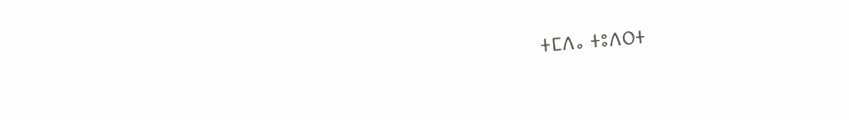ⵜⵎⴷⴰ ⵜⵓⴷⵔⵜ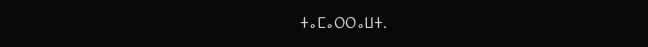ⵜⴰⵎⴰⵔⵔⴰⵡⵜ.